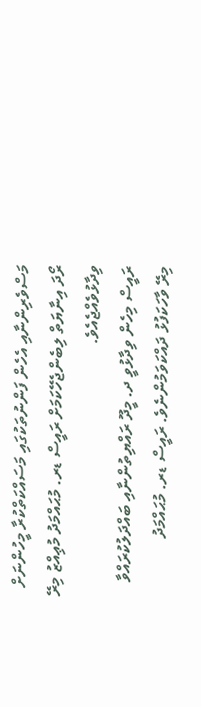މަސްވެރިންނާއި އެހެން ފަންނުތަކުގައި މަސައްކަތްކުރާ މީހުންނަށް ރޯދަ އިނާޔަތް ލިބެންޖެހޭކަމަށް ރައީސް ޑރ. މުޙައްމަދު މުޢިއްޒު މިރޭ ވިދާޅުވެއްޖެއެވެ.
ރައީސް މިހެން ވިދާޅުވީ ދ. މީދޫ ރައްޔިތުންނާއި ބައްދަލުކުރައްވާ މިރޭ ވާހަކަފުޅު ދައްކަވަމުންނެވެ. ރައީސް ޑރ. މުޙައްމަދު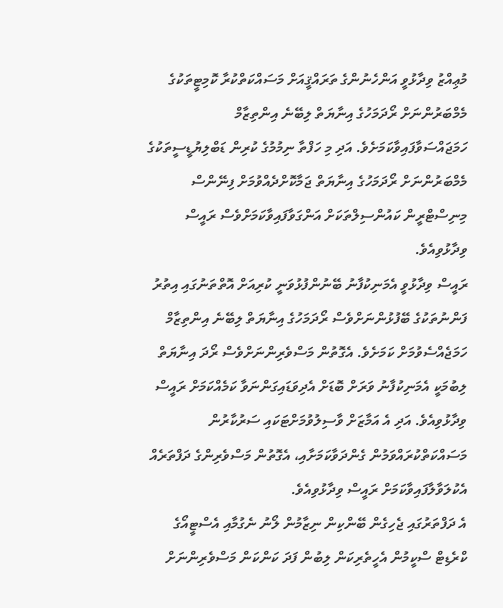މުޢިއްޒު ވިދާޅުވީ އަންހެނުންގެ ތަރައްޤީއަށް މަސައްކަތްކުރާ ކޮމިޓީތަކުގެ މެމްބަރުންނަށް ރޯދަމަހުގެ އިނާޔަތް ލިބޭނެ އިންތިޒާމް ހަމަޖައްސަވާފައިވާކަމަށެވެ. އަދި މި ހަފްތާ ނިމުމުގެ ކުރިން ޑަބްލިޔުޑީސީތަކުގެ މެމްބަރުންނަށް ރޯދަމަހުގެ އިނާޔަތް ޖަމާކޮށްދެއްވުމަށް ފިނޭންސް މިނިސްޓްރީން ކައުންސިލްތަކަށް އަންގަވާފައިވާކަމަށްވެސް ރައީސް ވިދާޅުވިއެވެ.
ރައީސް ވިދާޅުވީ އެމަނިކުފާނު ބޭނުންފުޅުވަނީ ކުރިއަށް އޮތްތަނުގައި އިތުރު ފަންނުތަކުގެ ބޭފުޅުންނަށްވެސް ރޯދަމަހުގެ އިނާޔަތް ލިބޭނެ އިންތިޒާމް ހަމަޖެއްސެވުމަށް ކަމަށެވެ. އެގޮތުން މަސްވެރިންނަށްވެސް ރޯދަ އިނާޔަތް ލިބުމަކީ އެމަނިކުފާނު ވަރަށް ބޮޑަށް އެދިވަޑައިގަންނަވާ ކަމެއްކަމަށް ރައީސް ވިދާޅުވިއެވެ. އަދި އެ އަމާޒަށް ވާސިލުވުމަށްޓަކައި ސަރުކާރުން މަސައްކަތްކުރައްވަމުން ގެންދަވާކަމަށާއި، އެގޮތުން މަސްވެރިންގެ ދަފްތަރެއް އެކުލަވާލާފައިވާކަމަށް ރައީސް ވިދާޅުވިއެވެ.
އެ ދަފްތަރުގައި ޖެހިގެން ބޭންކިން ނިޒާމުން ލޯނު ނެގުމާއި އެސްޓީއޯގެ ކްރެޑިޓް ސްކީމުން އެހީތެރިކަން ލިބުން ފަދަ ކަންކަން މަސްވެރިންނަށް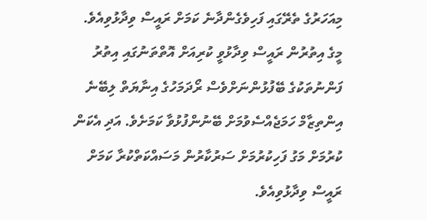މިއަހަރުގެ ތެރޭގައި ފަހިވެގެންދާނެ ކަމަށް ރައީސް ވިދާޅުވިއެވެ.
މީގެ އިތުރުން ރައީސް ވިދާޅުވީ ކުރިއަށް އޮތްތަނުގައި އިތުރު ފަންނުތަކުގެ ބޭފުޅުންނަށްވެސް ރޯދަމަހުގެ އިނާޔަތް ލިބޭނެ އިންތިޒާމް ހަމަޖެއްސެވުމަށް ބޭނުންފުޅުވާ ކަމަށެވެ. އަދި އެކަން ކުރުމަށް މަގު ފަހިކުރުމަށް ސަރުކާރުން މަސައްކަތްކުރާ ކަމަށް ރައީސް ވިދާޅުވިއެވެ.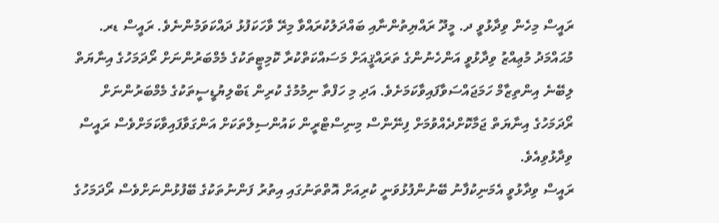ރައީސް މިހެން ވިދާޅުވީ ދ. މީދޫ ރައްޔިތުންނާއި ބައްދަލުކުރައްވާ މިރޭ ވާހަކަފުޅު ދައްކަވަމުންނެވެ. ރައީސް ޑރ. މުޙައްމަދު މުޢިއްޒު ވިދާޅުވީ އަންހެނުންގެ ތަރައްޤީއަށް މަސައްކަތްކުރާ ކޮމިޓީތަކުގެ މެމްބަރުންނަށް ރޯދަމަހުގެ އިނާޔަތް ލިބޭނެ އިންތިޒާމް ހަމަޖައްސަވާފައިވާކަމަށެވެ. އަދި މި ހަފްތާ ނިމުމުގެ ކުރިން ޑަބްލިޔުޑީސީތަކުގެ މެމްބަރުންނަށް ރޯދަމަހުގެ އިނާޔަތް ޖަމާކޮށްދެއްވުމަށް ފިނޭންސް މިނިސްޓްރީން ކައުންސިލްތަކަށް އަންގަވާފައިވާކަމަށްވެސް ރައީސް ވިދާޅުވިއެވެ.
ރައީސް ވިދާޅުވީ އެމަނިކުފާނު ބޭނުންފުޅުވަނީ ކުރިއަށް އޮތްތަނުގައި އިތުރު ފަންނުތަކުގެ ބޭފުޅުންނަށްވެސް ރޯދަމަހުގެ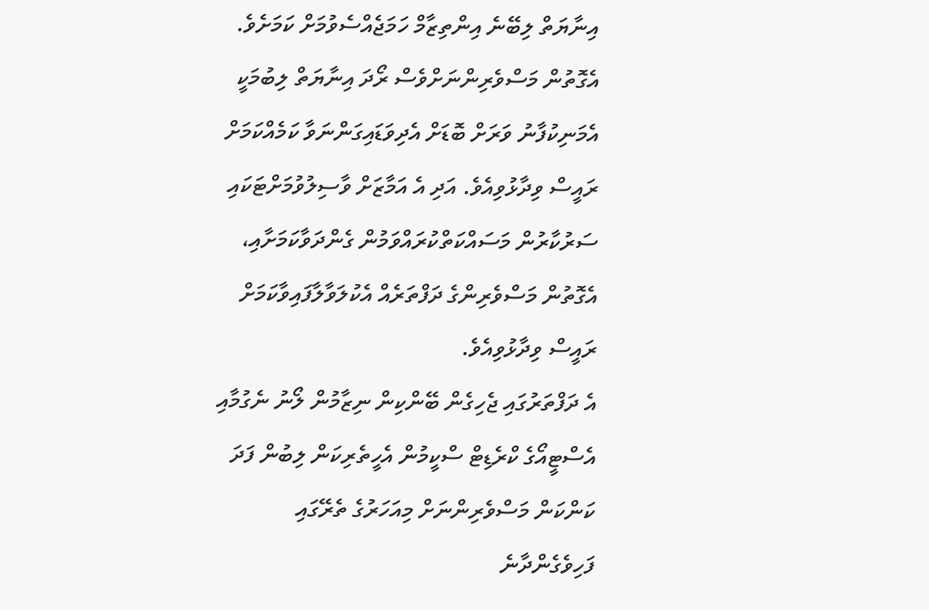އިނާޔަތް ލިބޭނެ އިންތިޒާމް ހަމަޖެއްސެވުމަށް ކަމަށެވެ. އެގޮތުން މަސްވެރިންނަށްވެސް ރޯދަ އިނާޔަތް ލިބުމަކީ އެމަނިކުފާނު ވަރަށް ބޮޑަށް އެދިވަޑައިގަންނަވާ ކަމެއްކަމަށް ރައީސް ވިދާޅުވިއެވެ. އަދި އެ އަމާޒަށް ވާސިލުވުމަށްޓަކައި ސަރުކާރުން މަސައްކަތްކުރައްވަމުން ގެންދަވާކަމަށާއި، އެގޮތުން މަސްވެރިންގެ ދަފްތަރެއް އެކުލަވާލާފައިވާކަމަށް ރައީސް ވިދާޅުވިއެވެ.
އެ ދަފްތަރުގައި ޖެހިގެން ބޭންކިން ނިޒާމުން ލޯނު ނެގުމާއި އެސްޓީއޯގެ ކްރެޑިޓް ސްކީމުން އެހީތެރިކަން ލިބުން ފަދަ ކަންކަން މަސްވެރިންނަށް މިއަހަރުގެ ތެރޭގައި ފަހިވެގެންދާނެ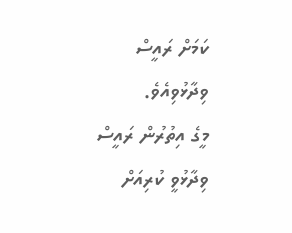ކަމަށް ރައީސް ވިދާޅުވިއެވެ.
މީގެ އިތުރުން ރައީސް ވިދާޅުވީ ކުރިއަށް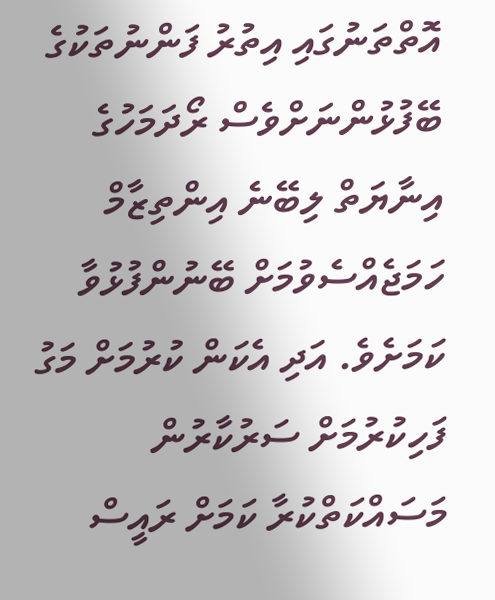އޮތްތަނުގައި އިތުރު ފަންނުތަކުގެ ބޭފުޅުންނަށްވެސް ރޯދަމަހުގެ އިނާޔަތް ލިބޭނެ އިންތިޒާމް ހަމަޖެއްސެވުމަށް ބޭނުންފުޅުވާ ކަމަށެވެ. އަދި އެކަން ކުރުމަށް މަގު ފަހިކުރުމަށް ސަރުކާރުން މަސައްކަތްކުރާ ކަމަށް ރައީސް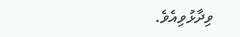ވިދާޅުވިއެވެ.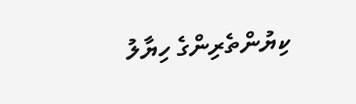ކިޔުންތެރިންގެ ހިޔާލު